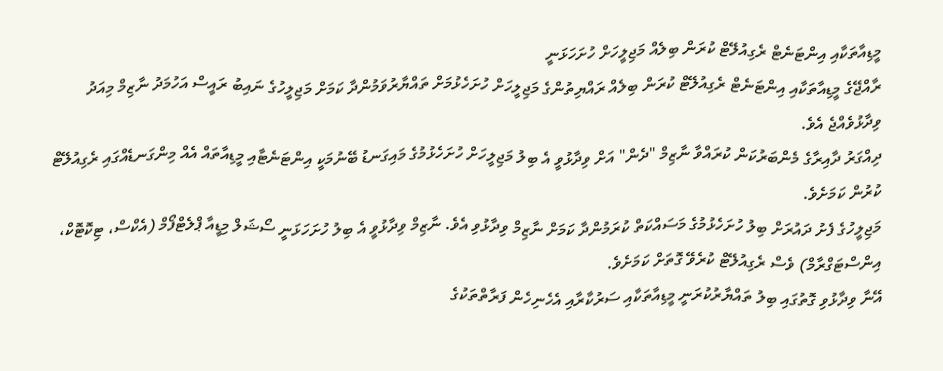މީޑިއާތަކާއި އިންޓަނެޓް ރެގިއުލޭޓް ކުރަން ބިލެއް މަޖިލީހަށް ހުށަހަޅަނީ
ރާއްޖޭގެ މީޑިއާތަކާއި އިންޓަނެޓް ރެގިއުލޭޓް ކުރަން ބިލެއް ރައްޔިތުންގެ މަޖިލީހަށް ހުށަހެޅުމަށް ތައްޔާރުވަމުންދާ ކަމަށް މަޖިލީހުގެ ނައިބު ރައީސް އަހުމަދު ނާޒިމް މިއަދު ވިދާޅުވެއްޖެ އެވެ.
ދިއްގަރު ދާއިރާގެ މެންބަރުކަން ކުރައްވާ ނާޒިމް "ދެން" އަށް ވިދާޅުވީ އެ ބިލު މަޖިލީހަށް ހުށަހެޅުމުގެ މައިގަނޑު ބޭނުމަކީ އިންޓަނެޓާއި މީޑިއާތައް އެއް މިންގަނޑެއްގައި ރެގިއުލޭޓް ކުރުން ކަމަށެވެ.
މަޖިލީހުގެ ފެށު ދައުރަށް ބިލު ހުށަހެޅުމުގެ މަސައްކަތް ކުރަމުންދާ ކަމަށް ނާޒިމް ވިދާޅުވި އެވެ. ނާޒިމް ވިދާޅުވީ އެ ބިލު ހުށަހަޅަނީ ސޯޝަލް މިޑީއާ ޕްލެޓްފޯމް (އެކްސް، ޓިކޮޓޮކް، އިންސްޓަގްރާމް) ވެސް ރެގިއުލޭޓް ކުރެވޭ ގޮތަށް ކަމަށެވެ.
އޭނާ ވިދާޅުވި ގޮތުގައި ބިލު ތައްޔާރުކުރަނީ މީޑިއާތަކާއި ސަރުކާރާއި އެހެނިހެން ފަރާތްތަކުގެ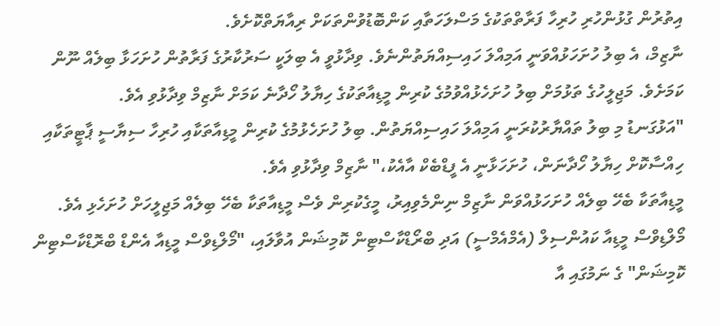އިތުރުން ގުޅުންހުރި ހުރިހާ ފަރާތްތަކުގެ މަސްލަހަތާއި ކަންބޮޑުވުންތަކަށް ރިއާޔަތްކޮށެވެ.
ނާޒިމް، އެ ބިލު ހުށަހަޅުއްވަނީ އަމިއްލަ ހައިސިއްޔަތުންނެވެ. ވިދާޅުވީ އެ ބިލަކީ ސަރުކާރުގެ ފަރާތުން ހުށަހަޅާ ބިލެއް ނޫން ކަމަށެވެ. މަޖިލީހުގެ ތަޅުމަށް ބިލު ހުށަހެޅުއްވުމުގެ ކުރިން މީޑިއާތަކުގެ ހިޔާލު ހޯދާނެ ކަމަށް ނާޒިމް ވިދާޅުވި އެވެ.
"އަޅުގަނޑު މި ބިލު ތައްޔާރުކުރަނީ އަމިއްލަ ހައިސިއްޔަތުން. ބިލު ހުށަހެޅުމުގެ ކުރިން މީޑިއާތަކާއި ހުރިހާ ސިޔާސީ ޕާޓީތަކާއި ހިއްސާކޮށް ހިޔާލު ހޯދާނަން، ހުށަހަޅާނީ އެ ފީޑްބެކް އާއެކު،" ނާޒިމް ވިދާޅުވި އެވެ.
މީޑިއާތަކާ ބެހޭ ބިލެއް ހުށަހަޅުއްވަން ނާޒިމް ނިންމެވިއިރު، މީގެކުރިން ވެސް މީޑިއާތަކާ ބެހޭ ބިލެއް މަޖިލީހަށް ހުށަހެޅި އެވެ.
މޯލްޑިވްސް މީޑިއާ ކައުންސިލް (އެމްއެމްސީ) އަދި ބްރޯޑްކާސްޓިން ކޮމިޝަން އުވާލައި، "މޯލްޑިވްސް މީޑިއާ އެންޑް ބްރޮޑްކާސްޓިން ކޮމިޝަން" ގެ ނަމުގައި އާ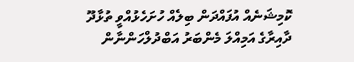ކޮމިޝަނެއް އުފައްދަން ބިލެއް ހުށަހެޅުއްވީ ތުޅާދޫ ދާއިރާގެ އަމިއްލަ މެންބަރު އަބްދުލްހަންނާން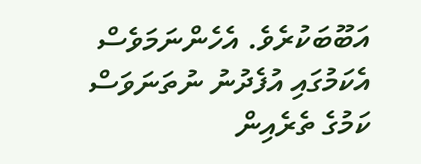އަބޫބަކުރެވެ. އެހެންނަމަވެސް އެކަމުގައި އުފެދުނު ނުތަނަވަސް ކަމުގެ ތެރެއިން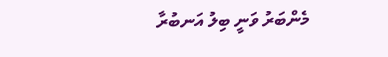މެންބަރު ވަނީ ބިލު އަނބުރާ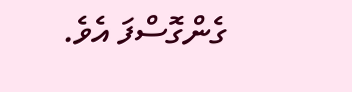ގެންގޮސްފަ އެވެ.